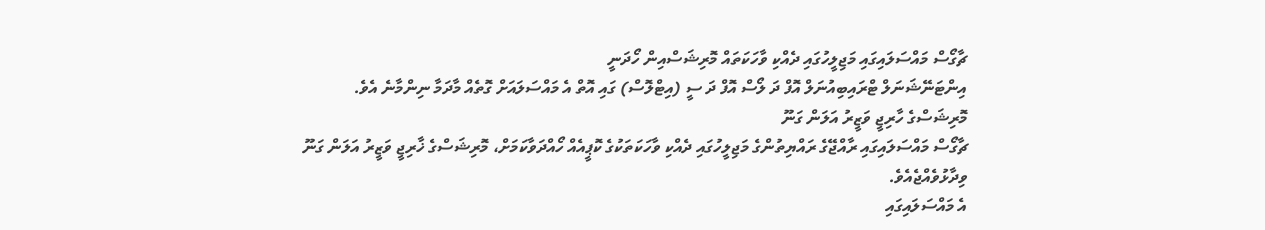ޗާގޯސް މައްސަލައިގައި މަޖިލީހުގައި ދެއްކި ވާހަކަތައް މޮރިޝަސްއިން ހޯދަނީ
އިންޓަނޭޝަނަލް ޓްރައިބިއުނަލް އޮފް ދަ ލޯސް އޮފް ދަ ސީ (އިޓްލޮސް) ގައި އޮތް އެ މައްސަލައަށް ގޮތެއް މާދަމާ ނިންމާނެ އެވެ.
މޮރިޝަސްގެ ހާރިޖީ ވަޒީރު އަލަން ގަނޫ
ޗާގޯސް މައްސަލައިގައި ރާއްޖޭގެ ރައްޔިތުންގެ މަޖިލީހުގައި ދެއްކި ވާހަކަތަކުގެ ކޮޕީއެއް ހޯއްދަވާކަމަށް، މޮރިޝަސްގެ ޚާރިޖީ ވަޒީރު އަލަން ގަނޫ ވިދާޅުވެއްޖެއެވެ.
އެ މައްސަލައިގައި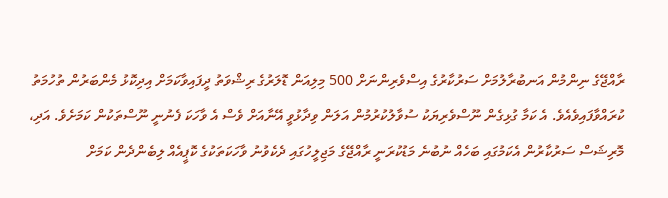ރާއްޖޭގެ ނިންމުން އަނބުރާލުމަށް ސަރުކާރުގެ އިސްވެރިންނަށް 500 މިލިއަން ޑޮލަރުގެ ރިޝްވަތު ދީފައިވާކަމަށް އިދިކޮޅު މެންބަރުން ތުހުމަތު ކުރައްވާފައިވެއެވެ. އެ ކަމާ ގުޅިގެން ނޫސްވެރިޔަކު ސުވާލުކުރުމުން އަލަން ވިދާޅުވީ އޭނާއަށް ވެސް އެ ވާހަކަ ފެނުނީ ނޫސްތަކުން ކަމަށެވެ. އަދި، މޮރިޝަސް ސަރުކާރުން އެކަމުގައި ބަހެއް ނުބުނެ މަޑުކުރަނީ ރާއްޖޭގެ މަޖިލީހުގައި ދެކެވުނު ވާހަކަތަކުގެ ކޮޕީއެއް ލިބެންދެން ކަމަށް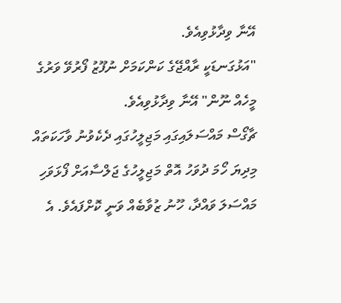އޭނާ ވިދާޅުވިއެވެ.
"އަޅުގަނޑަކީ ރާއްޖޭގެ ކަންކަމަށް ނުފޫޒު ފޯރުވޭ ވަރުގެ މީހެއް ނޫން" އޭނާ ވިދާޅުވިއެވެ.
ޗާގޯސް މައްސަލައިގައި މަޖިލީހުގައި ދެކެވުނު ވާހަކަތައް
މިދިޔަ ހޯމަ ދުވަހު އޮތް މަޖިލީހުގެ ޖަލްސާއަށް ފޯޅަވަހި މައްސަލަ ވައްދާ، ހޫނު ޒުވާބެއް ވަނީ ކޮށްފައެވެ. އެ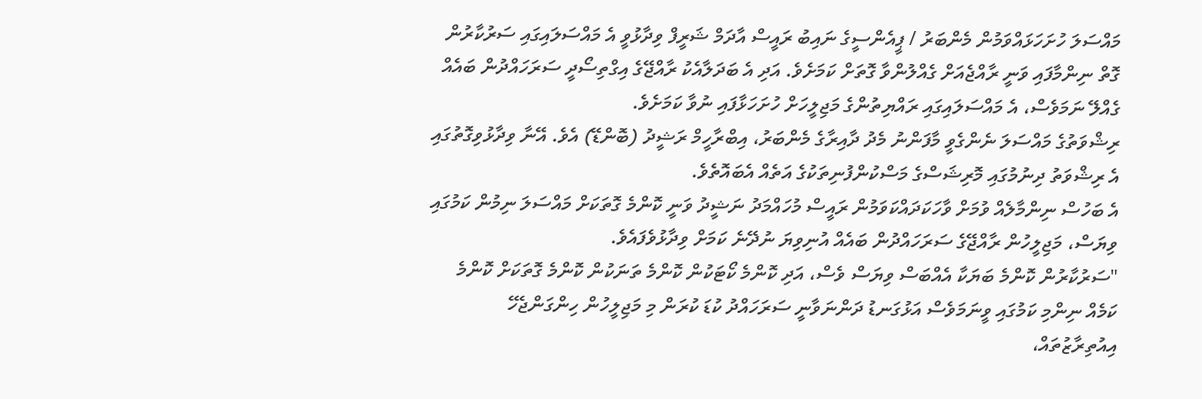މައްސަލަ ހުށަހަޅައްވަމުން މެންބަރު / ޕީއެންސީގެ ނައިބު ރައީސް އާދަމް ޝަރީފް ވިދާޅުވީ އެ މައްސަލައިގައި ސަރުކާރުން ގޮތް ނިންމާފައި ވަނީ ރާއްޖެއަށް ގެއްލުންވާ ގޮތަށް ކަމަށެވެ. އަދި އެ ބަދަލާއެކު ރާއްޖޭގެ އިގްތިސޯދީ ސަރަހައްދުން ބައެއް ގެއްލޭ ނަމަވެސް، އެ މައްސަލައިގައި ރައްޔިތުންގެ މަޖިލީހަށް ހުށަހަޅާފައި ނުވާ ކަމަށެވެ.
ރިޝްވަތުގެ މައްސަލަ ނެންގެވީ މާފަންނު މެދު ދާއިރާގެ މެންބަރު، އިބްރާހީމް ރަޝީދު (ބޮންޑޭ) އެވެ. އޭނާ ވިދާޅުވިގޮތުގައި އެ ރިޝްވަތު ދިނުމުގައި މޮރިޝަސްގެ މަސްކުންފުނިތަކުގެ އަތެއް އެބައޮތެވެ.
އެ ބަހުސް ނިންމާލެއް ވުމަށް ވާހަކަދައްކަވަމުން ރައީސް މުހައްމަދު ނަޝީދު ވަނީ ކޮންމެ ގޮތަކަށް މައްސަލަ ނިމުން ކަމުގައި ވިޔަސް، މަޖިލީހުން ރާއްޖޭގެ ސަރަހައްދުން ބައެއް އުނިވިޔަ ނުދޭނެ ކަމަށް ވިދާޅުވެފައެވެ.
"ސަރުކާރުން ކޮންމެ ބަޔަކާ އެއްބަސް ވިޔަސް ވެސް، އަދި ކޮންމެ ކޯޓަކުން ކޮންމެ ތަނަކުން ކޮންމެ ގޮތަކަށް ކޮންމެ ކަމެއް ނިންމި ކަމުގައި ވީނަމަވެސް އަޅުގަނޑު ދަންނަވާނީ ސަރަހައްދު ކުޑަ ކުރަން މި މަޖިލީހުން ހިންގަންޖެހޭ އިއުތިރާޒުތައް،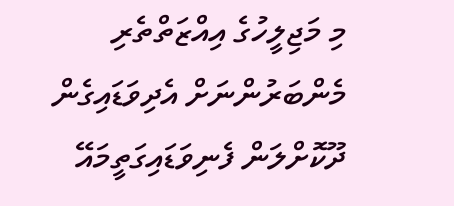މި މަޖިލީހުގެ އިއްޒަތްތެރި މެންބަރުންނަށް އެދިވަޑައިގެން ދޫކޮށްލަން ފެނިވަޑައިގަތީމައޭ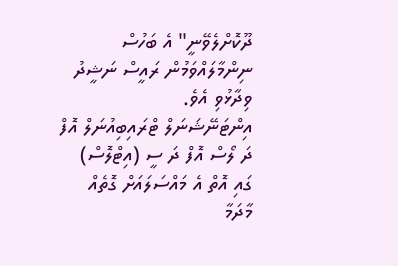ދޫކޮށްލެވޭނީ" އެ ބަހުސް ނިންމާލައްވަމުން ރައީސް ނަޝީދު ވިދާޅުވި އެވެ.
އިންޓަނޭޝަނަލް ޓްރައިބިއުނަލް އޮފް ދަ ލޯސް އޮފް ދަ ސީ (އިޓްލޮސް) ގައި އޮތް އެ މައްސަލައަށް ގޮތެއް މާދަމާ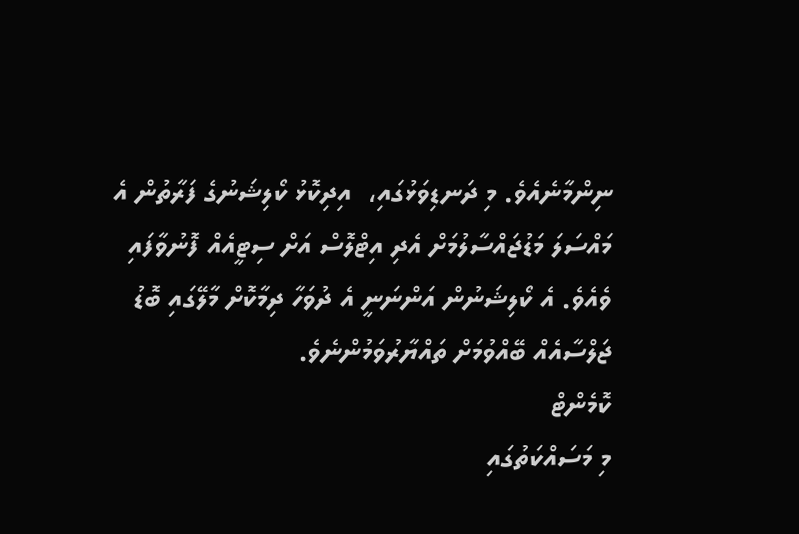ނިންމާނެއެވެ. މި ދަނޑިވަޅުގައި،  އިދިކޮޅު ކޯލިޝަނުގެ ފަރާތުން އެ މައްސަލަ މަޑުޖައްސާލުމަށް އެދި އިޓްލޮސް އަށް ސިޓީއެއް ފޮނުވާފައި ވެއެވެ. އެ ކޯލިޝަނުން އަންނަނީ އެ ދުވަހާ ދިމާކޮށް މާލޭގައި ބޮޑު ޖަލްސާއެއް ބޭއްވުމަށް ތައްޔާރުވަމުންނެވެ.
ކޮމެންޓް
މި މަސައްކަތުގައި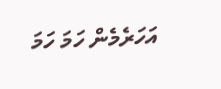އަހަރެމެން ހަމަ ހަމަ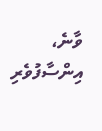ވާނެ، އިންސާފުވެރި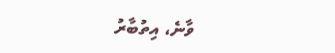ވާނެ، އިތުބާރު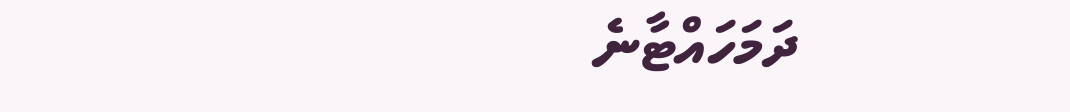ދަމަހައްޓާނެ